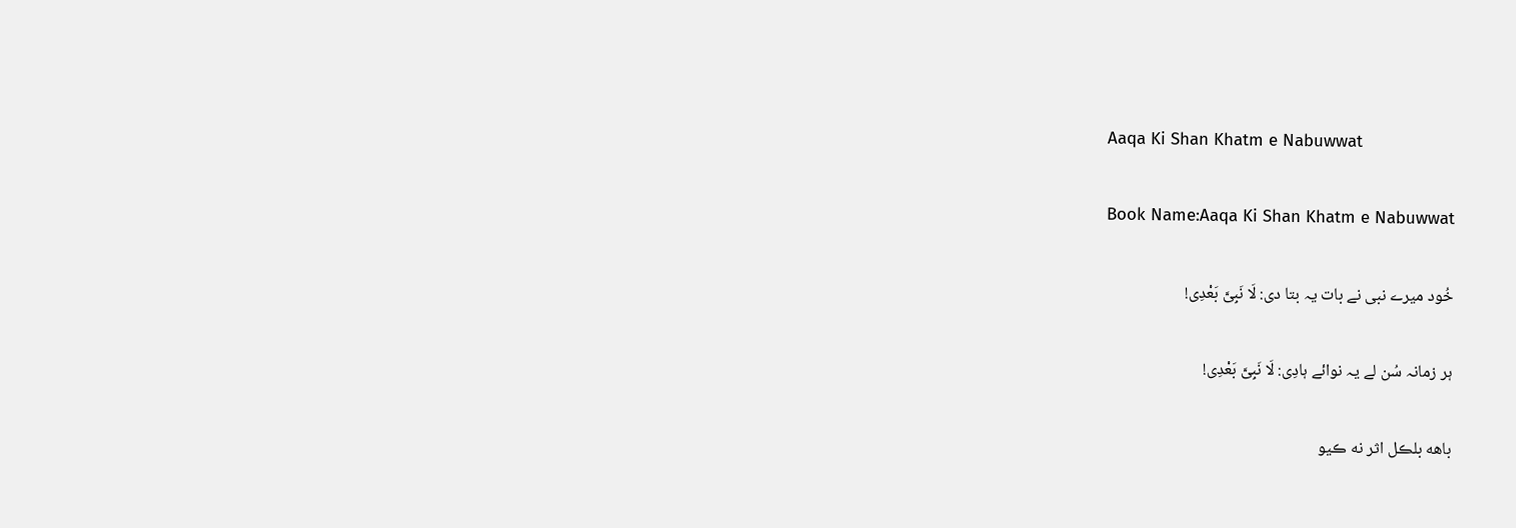Aaqa Ki Shan Khatm e Nabuwwat

Book Name:Aaqa Ki Shan Khatm e Nabuwwat

خُود میرے نبی نے بات یہ بتا دی: لَا نَبِیَّ بَعْدِی!

ہر زمانہ سُن لے یہ نوائے ہادِی: لَا نَبِیَّ بَعْدِی!

باهه بلڪل اثر نه ڪيو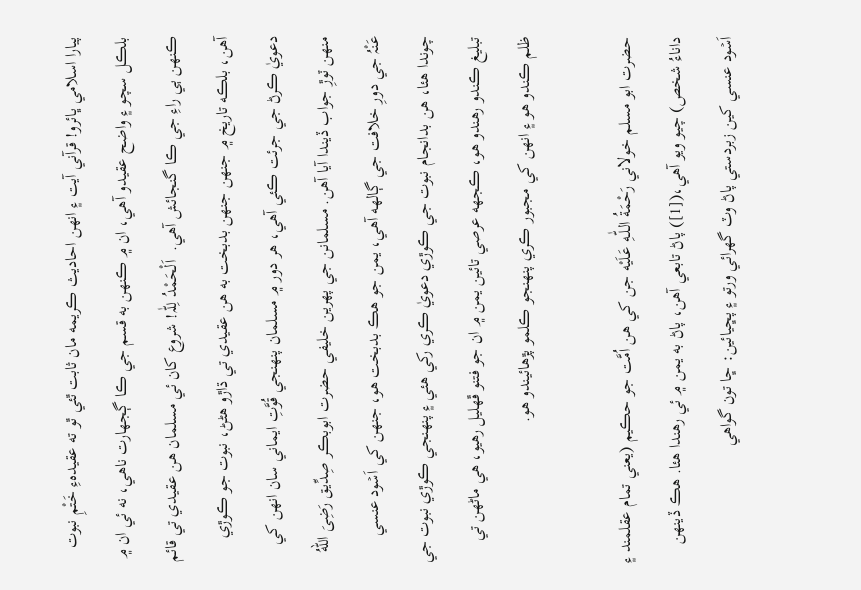پيارا اسلامي ڀائرو! قرآني آيت ۽ انهن احاديث ڪريمه مان ثابت ٿئي ٿو ته عقيدهءِ خَتْمِ نبوت بلڪل سچو ۽ واضح عقيدو آهي، ان ۾ ڪنهن به قسم جي ڪا ڳجهارت ناهي، نه ئي ان ۾ ڪنهن ٻي راءِ جي ڪا گنجائش آهي.  اَلْحَمْدُ لِلّٰہ! شروع کان ئي مسلمان هن عقيدي تي قائم آهن، بلڪه تاريخ ۾ جنهن جنهن بدبخت به هن عقيدي تي ڌاڙو هڻڻ، نبوت جو ڪوڙي دعويٰ ڪرڻ جي جرئت ڪئي آهي، هر دور ۾ مسلمان پنهنجي قُوَّتِ ايماني سان انهن کي منهن ٽوڙِ جواب ڏيندا آيا آهن. مسلمانن جي پهرين خليفي حضرت ابوبڪر صِدِّيق رَضِیَ اللهُ عَنْہُ جي دورِ خلافت جي ڳالهه آهي، يمن جو هڪ بدبخت هو، جنهن کي اَسۡود عنسي چوندا هئا، هن بدانجام نبوت جي ڪوڙي دعويٰ ڪري رکي هئي ۽ پنهنجي ڪوڙي نبوت جي تبليغ ڪندو رهندو هو، ڪجهه عرصي تائين يمن ۾ ان جو فتنو ڦهليل رهيو، هي ماڻهن تي ظلم ڪندو هو ۽ انهن کي مجبور ڪري پنهنجو ڪلمو پڙهائيندو هو.

حضرت ابو مسلم خولاني رَحْمَةُ الـلّٰـهِ عَـلَيْه جن کي هن اُمَّت جو حڪيم (يعني تمام عقلمند ۽ داناءُ شخص) چيو ويو آهي،([1]) پاڻ تابعي آهن، پاڻ به يمن ۾ ئي رهندا هئا. هڪ ڏينهن اَسۡود عنسي کين زبردستي پاڻ وٽ گهرائي ورتو ۽ پڇيائين: ڇا تون گواهي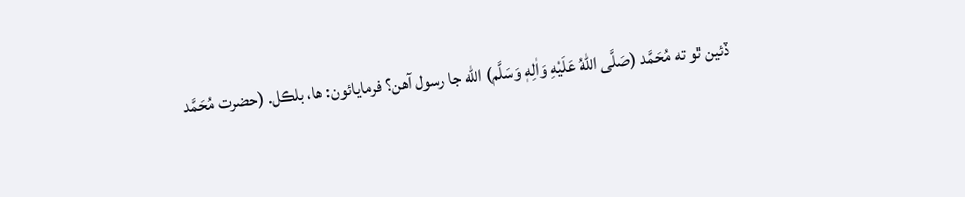ڏئين ٿو ته مُحَمَّد (صَلَّى اللهُ عَلَيْهِ وَاٰلِهٖ وَسَلَّم) الله جا رسول آهن؟ فرمايائون: ها، بلڪل. (حضرت مُحَمَّد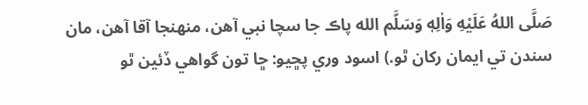صَلَّى اللهُ عَلَيْهِ وَاٰلِهٖ وَسَلَّم الله پاڪ جا سچا نبي آهن، منهنجا آقا آهن، مان سندن تي ايمان رکان ٿو.) اسود وري پڇيو: ڇا تون گواهي ڏئين ٿو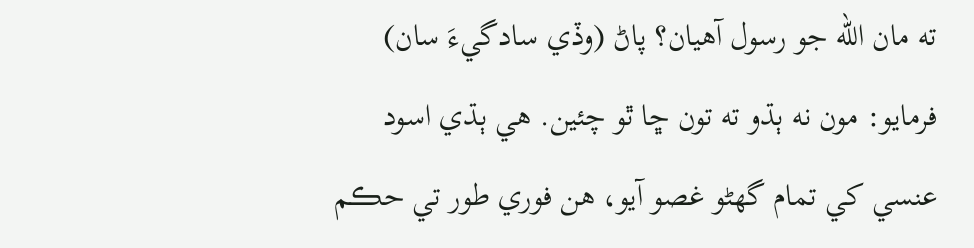ته مان الله جو رسول آهيان؟ پاڻ (وڏي سادگيءَ سان) فرمايو: مون نه ٻڌو ته تون ڇا ٿو چئين. هي ٻڌي اسود عنسي کي تمام گهڻو غصو آيو، هن فوري طور تي حڪم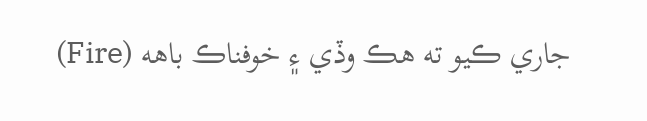جاري ڪيو ته هڪ وڏي ۽ خوفناڪ باهه (Fire)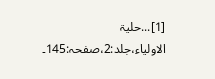[1]...حلیۃ الاولیاء،جلد:2،صفحہ:145۔